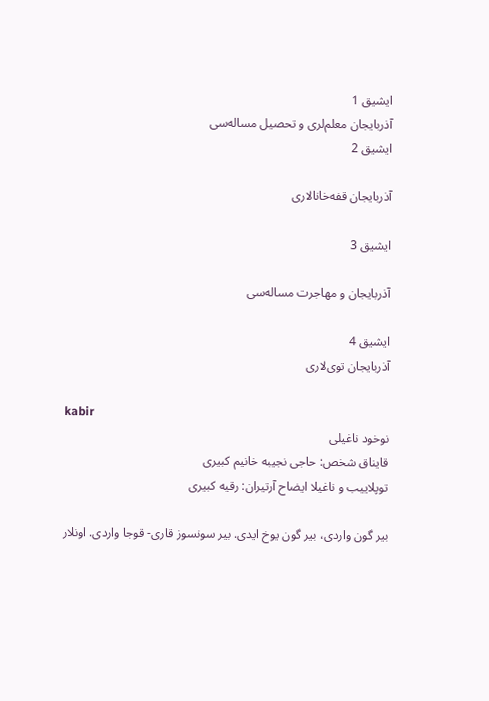ایشیق 1
آذربایجان معلم‌لری و تحصیل مساله‌سی
ایشیق 2

آذربایجان قفه‌خانالاری

ایشیق 3

آذربایجان و مهاجرت مساله‌سی

ایشیق 4
آذربایجان توی‌لاری

kabir
نوخود ناغیلی
قایناق شخص: حاجی نجیبه خانیم کبیری
توپلاییب و ناغیلا ایضاح آرتیران: رقیه کبیری

بیر گون واردی، بیر گون یوخ ‌ایدی. بیر سونسوز قاری- قوجا واردی. اونلار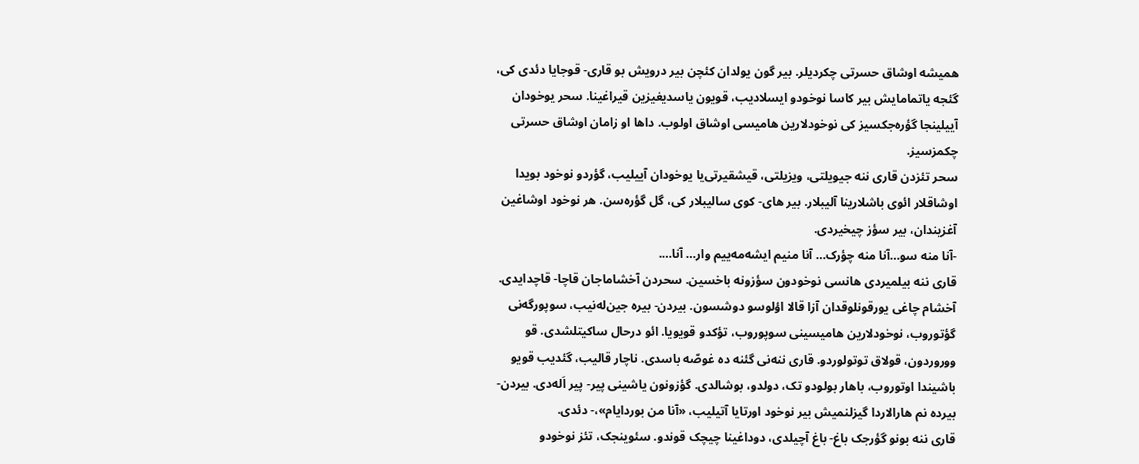همیشه اوشاق حسرتی چکردیلر. بیر گون یولدان کئچن بیر درویش بو قاری- قوجایا دئدی کی، گئجه یاتمامایش بیر کاسا نوخودو ایسلادیب، قویون یاسدیغیزین قیراغینا. سحر یوخودان آییلینجا گؤره‌جکسیز کی نوخودلارین هامیسی اوشاق اولوب. داها او زامان اوشاق حسرتی چکمزسیز.
سحر تئزدن قاری ننه جیویلتی، ویزیلتی، قیشقیرتی‌یا یوخودان آییلیب، گؤردو نوخود بویدا اوشاقلار ائوی باشلارینا آلیبلار. بیر های- کوی سالیبلار کی، گل گؤره‌سن. هر نوخود اوشاغین آغزیندان، بیر سؤز چیخیردی.
-آنا منه سو…آنا منه چؤرک… آنا منیم ایشه‌مه‌ییم وار… آنا….
قاری ننه بیلمیردی هانسی نوخودون سؤزونه باخسین. سحردن آخشاماجان قاچا- قاچدایدی. آخشام چاغی یورقونلوقدان آزا قالا اؤلوسو دوشسون. بیردن- بیره جین‌له‌نیب، سوپورگه‌نی گؤتوروب، نوخودلارین هامیسینی سوپوروب، تؤکدو قویویا. ائو درحال ساکیتلشدی. قو ووروردون، قولاق توتولوردو. قاری ننه‌نی گئنه ده غوصّه باسدی. ناچار قالیب، گئدیب قویو باشیندا اوتوروب، باهار بولودو تک، دولدو، بوشالدی. گؤزونون یاشینی پیر- پیر اَله‌دی. بیردن- بیرده نم هارالاردا گیزلنمیش بیر نوخود اورتایا آتیلیب، «آنا من بوردایام»،- دئدی.
قاری ننه بونو گؤرجک باغ- باغ آچیلدی، دوداغینا چیچک قوندو. سئوینجک، تئز نوخودو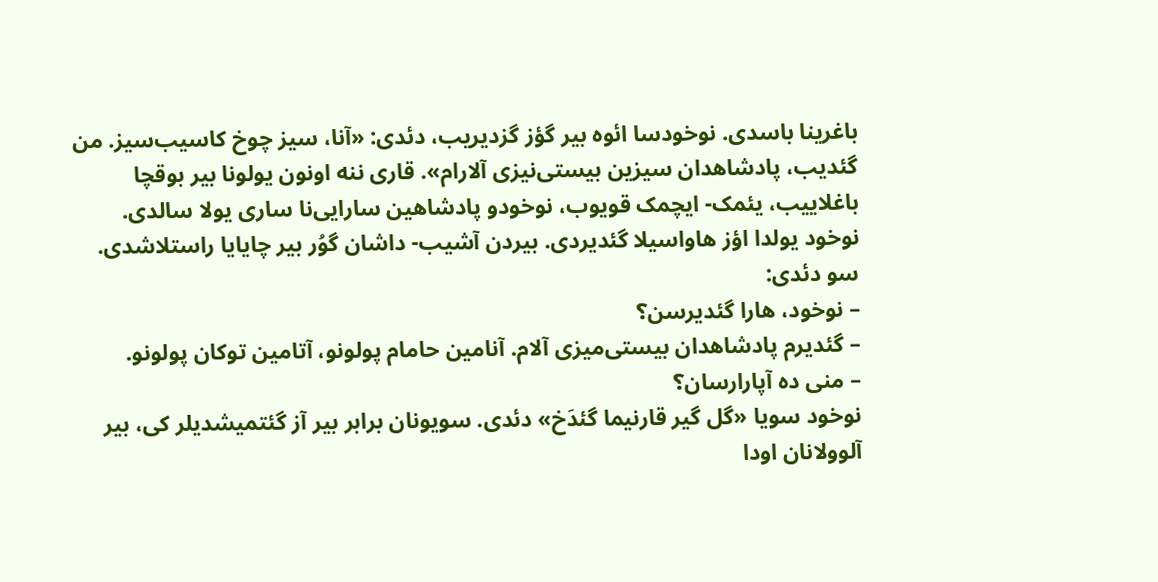باغرینا باسدی. نوخودسا ائوه بیر گؤز گزدیریب، دئدی: «آنا، سیز چوخ کاسیب‌سیز. من گئدیب، پادشاهدان سیزین بیستی‌نیزی آلارام». قاری ننه اونون یولونا بیر بوقچا باغلاییب، یئمک- ایچمک قویوب، نوخودو پادشاهین سارایی‌نا ساری یولا سالدی.
نوخود یولدا اؤز هاواسیلا گئدیردی. بیردن آشیب- داشان گوُر بیر چایایا راستلاشدی. سو دئدی:
– نوخود، هارا گئدیرسن؟
– گئدیرم پادشاهدان بیستی‌میزی آلام. آنامین حامام پولونو، آتامین توکان پولونو.
– منی ده آپارارسان؟
نوخود سویا «گل گیر قارنیما گئدَخ» دئدی. سویونان برابر بیر آز گئتمیشدیلر کی، بیر آلوولانان اودا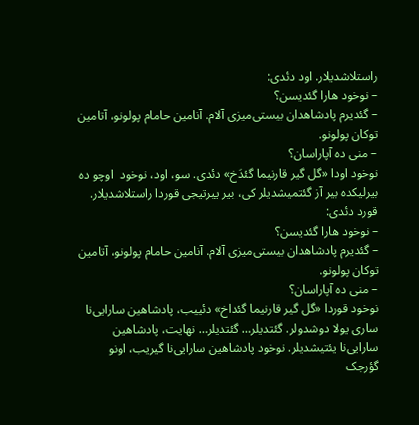راستلاشدیلار. اود دئدی:
– نوخود هارا گئدیسن؟
– گئدیرم پادشاهدان بیستی‌میزی آلام. آنامین حامام پولونو، آتامین توکان پولونو.
– منی ده آپاراسان؟
نوخود اودا «گل گیر قارنیما گئدَخ» دئدی. سو، اود، نوخود  اوچو ده بیرلیکده بیر آز گئتمیشدیلر کی، بیر ییرتیجی قوردا راستلاشدیلار. قورد دئدی:
– نوخود هارا گئدیسن؟
– گئدیرم پادشاهدان بیستی‌میزی آلام. آنامین حامام پولونو، آتامین توکان پولونو.
– منی ده آپاراسان؟
نوخود قوردا «گل گیر قارنیما گئداخ» دئییب، پادشاهین سارایی‌نا ساری یولا دوشدولر. گئتدیلر… گئتدیلر… نهایت، پادشاهین سارایی‌نا یئتیشدیلر. نوخود پادشاهین سارایی‌نا گیریب، اونو گؤرجک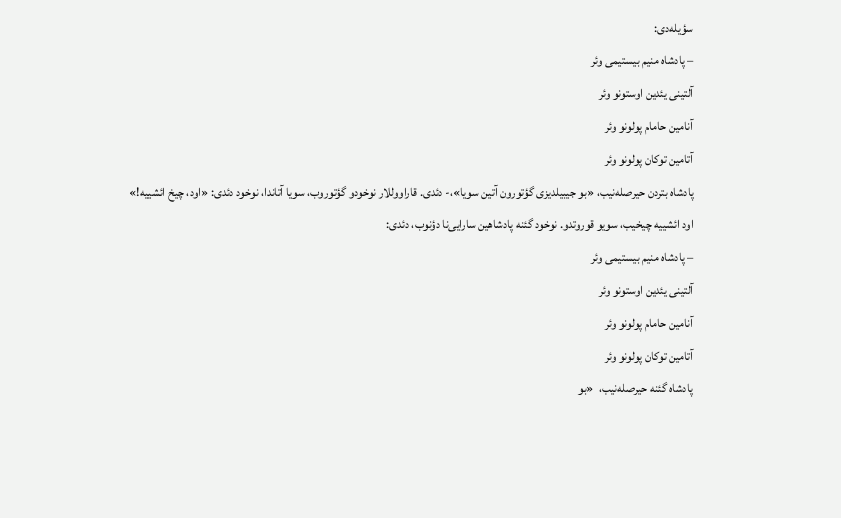سؤیله‌دی:
– پادشاه منیم بیستیمی وئر
آلتینی یئدین اوستونو وئر
آنامین حامام پولونو وئر
آتامین توکان پولونو وئر
پادشاه بتردن حیرصله‌نیب، «بو جیبیلدیزی گؤتورون آتین سویا»،- دئدی. قاراووللار نوخودو گؤتوروب، سویا آتاندا، نوخود دئدی: «اود، چیخ ائشییه!»
اود ائشییه چیخیب، سویو قوروتدو. نوخود گئنه پادشاهین سارایی‌نا دؤنوب، دئدی:
– پادشاه منیم بیستیمی وئر
آلتینی یئدین اوستونو وئر
آنامین حامام پولونو وئر
آتامین توکان پولونو وئر
پادشاه گئنه حیرصله‌نیب،  «بو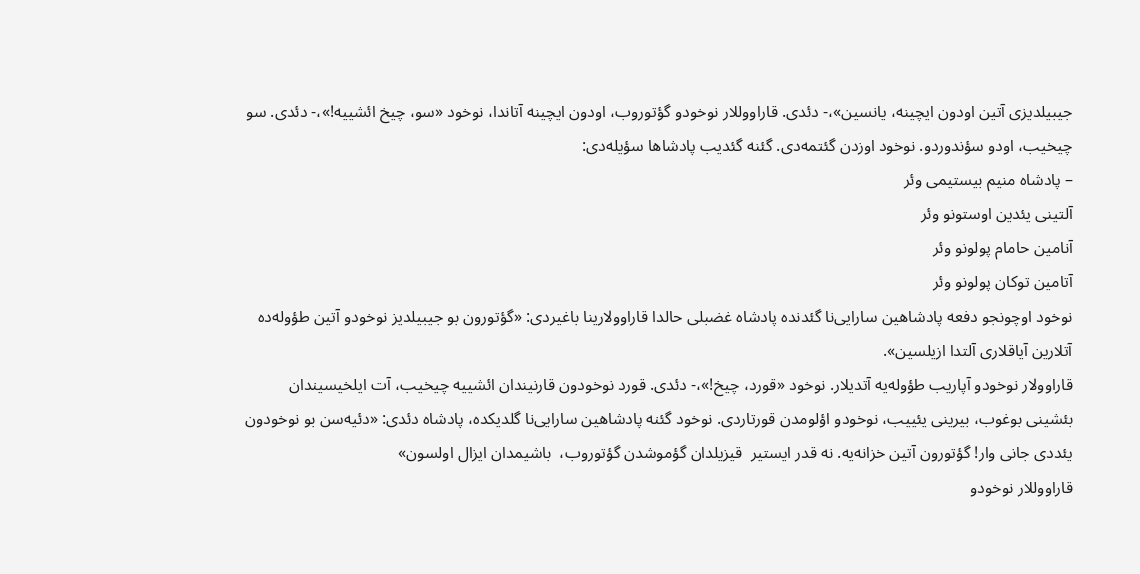جیبیلدیزی آتین اودون ایچینه، یانسین»،- دئدی. قاراووللار نوخودو گؤتوروب، اودون ایچینه آتاندا، نوخود «سو، چیخ ائشییه!»،- دئدی. سو چیخیب، اودو سؤندوردو. نوخود اوزدن گئتمه‌دی. گئنه گئدیب پادشاها سؤیله‌دی:
– پادشاه منیم بیستیمی وئر
آلتینی یئدین اوستونو وئر
آنامین حامام پولونو وئر
آتامین توکان پولونو وئر
نوخود اوچونجو دفعه پادشاهین سارایی‌نا گئدنده پادشاه غضبلی حالدا قاراوولارینا باغیردی: «گؤتورون بو جیبیلدیز نوخودو آتین طؤوله‌ده آتلارین آیاقلاری‌ آلتدا ازیلسین».
قاراوولار نوخودو آپاریب طؤوله‌یه آتدیلار. نوخود «قورد، چیخ!»،- دئدی. قورد نوخودون قارنیندان ائشییه چیخیب، آت ایلخیسیندان بئشینی بوغوب، بیرینی یئییب، نوخودو اؤلومدن قورتاردی. نوخود گئنه پادشاهین سارایی‌نا گلدیکده، پادشاه دئدی: «دئیه‌سن بو نوخودون یئددی جانی وار! گؤتورون آتین خزانه‌یه. نه قدر ایستیر  قیزیلدان گؤموشدن گؤتوروب،  باشیمدان ایزال اولسون»
قاراووللار نوخودو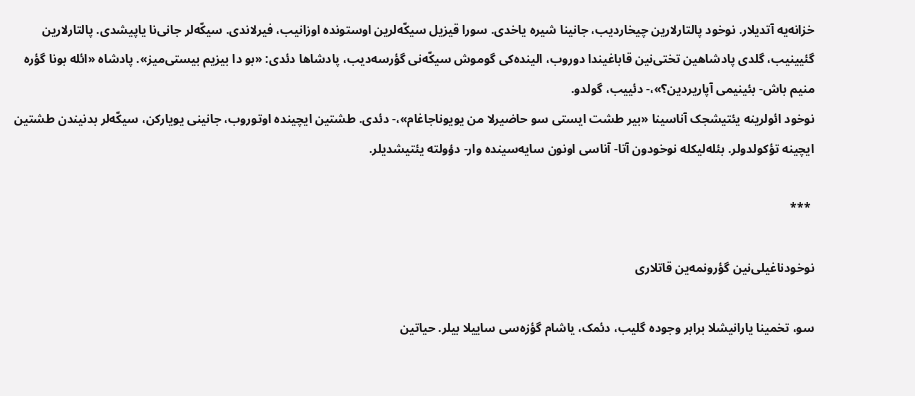خزانه‌یه آتدیلار. نوخود پالتارلارین چیخاردیب، جانینا شیره یاخدی. سورا قیزیل سیکّه‌لرین اوستونده اوزانیب، فیرلاندی. سیکّه‌لر جانی‌نا یاپیشدی. پالتارلارین گئیینیب، گلدی پادشاهین تختی‌نین قاباغیندا دوروب، الینده‌کی گوموش سیکّه‌نی گؤرسه‌دیب، پادشاها دئدی: «بو دا بیزیم بیستی‌میز». پادشاه «ائله بونا گؤره منیم باش- بئینیمی آپاریردین؟»،- دئییب، گولدو.
نوخود ائولرینه یئتیشجک آناسینا «بیر طشت ایستی سو حاضیرلا من یویوناجاغام»،- دئدی. طشتین ایچینده اوتوروب، جانینی یویارکن، سیکّه‌لر بدنیندن طشتین ایچینه تؤکولدولر. بئله‌لیکله نوخودون آتا- آناسی اونون سایه‌سینده وار- دؤولته یئتیشدیلر.

 ***

نوخودناغیلی‌نین گؤرونمه‌ین قاتلاری

سو، تخمینا یارانیشلا برابر وجوده گلیب، دئمک، یاشام گؤزه‌سی ‌ساییلا بیلر. حیاتین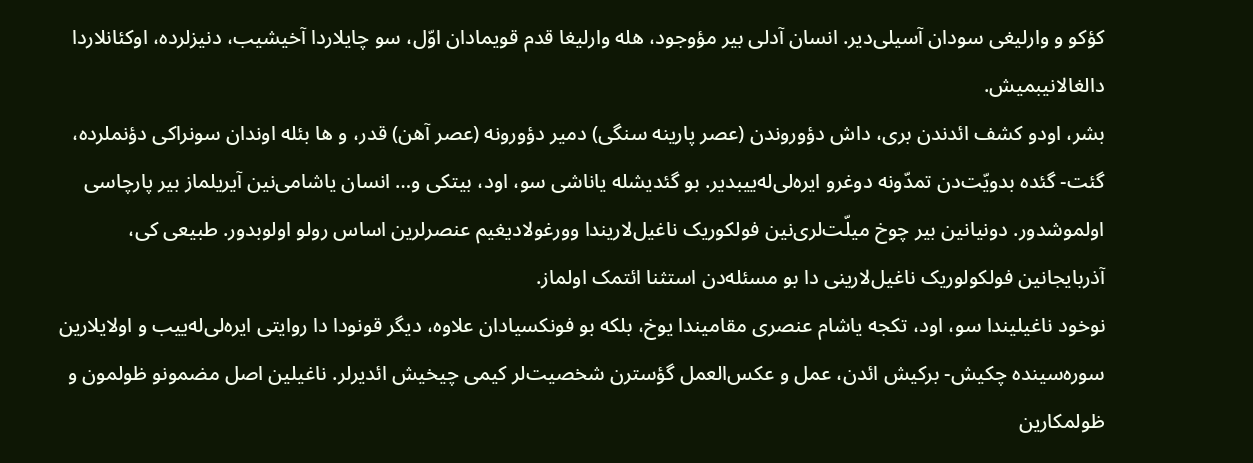کؤکو و وارلیغی سودان آسیلی‌دیر. انسان آدلی بیر مؤوجود، هله وارلیغا قدم قویمادان اوّل، سو چایلاردا آخیشیب، دنیزلرده، اوکئانلاردا دالغالانیبمیش.
بشر، اودو کشف ائد‌ندن بری، داش دؤوروندن (عصر پارینه سنگی) دمیر دؤورونه (عصر آهن) قدر، و ها بئله اوندان سونراکی دؤنملرده، گئت- گئده بدویّت‌دن تمدّونه دوغرو ایره‌لی‌له‌ییبدیر. بو گئدیشله یاناشی سو، اود، بیتکی و… انسان یاشامی‌نین آیریلماز بیر پارچاسی اولموشدور. دونیانین بیر چوخ میلّت‌لری‌نین فولکوریک ناغیل‌لاریندا وورغولادیغیم عنصرلرین اساس رولو اولوبدور. طبیعی کی، آذربایجانین فولکولوریک ناغیل‌لارینی دا بو مسئله‌دن استثنا ائتمک اولماز.
نوخود ناغیلیندا سو، اود، تکجه یاشام عنصری مقامیندا یوخ، بلکه بو فونکسیادان علاوه، دیگر قونودا دا روایتی ایره‌لی‌له‌ییب و اولایلارین سوره‌سینده چکیش- برکیش ائدن، عمل و عکس‌العمل گؤسترن شخصیت‌لر کیمی‌ چیخیش ائدیرلر. ناغیلین اصل مضمونو ظولمون و ظولمکارین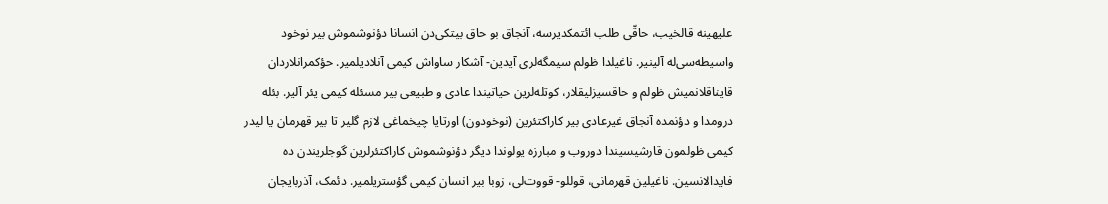علیهینه قالخیب، حاقّی طلب ائتمکدیرسه، آنجاق بو حاق بیتکی‌دن انسانا دؤنوشموش بیر نوخود واسیطه‌سی‌له آلینیر. ناغیلدا ظولم سیمگه‌لری آیدین- آشکار ساواش کیمی آنلادیلمیر. حؤکمرانلاردان قایناقلانمیش ظولم و حاقسیزلیقلار، کوتله‌لرین حیاتیندا عادی و طبیعی بیر مسئله کیمی یئر آلیر. بئله درومدا و دؤنمده آنجاق غیرعادی بیر کاراکتئرین (نوخودون) اورتایا چیخماغی لازم گلیر تا بیر قهرمان یا لیدر کیمی ظولمون قارشیسیندا دوروب و مبارزه یولوندا دیگر دؤنوشموش کاراکتئرلرین گوجلریندن ده فایدالانسین. ناغیلین قهرمانی، قوللو- قووت‌لی، زوبا بیر انسان کیمی گؤستریلمیر. دئمک، آذربایجان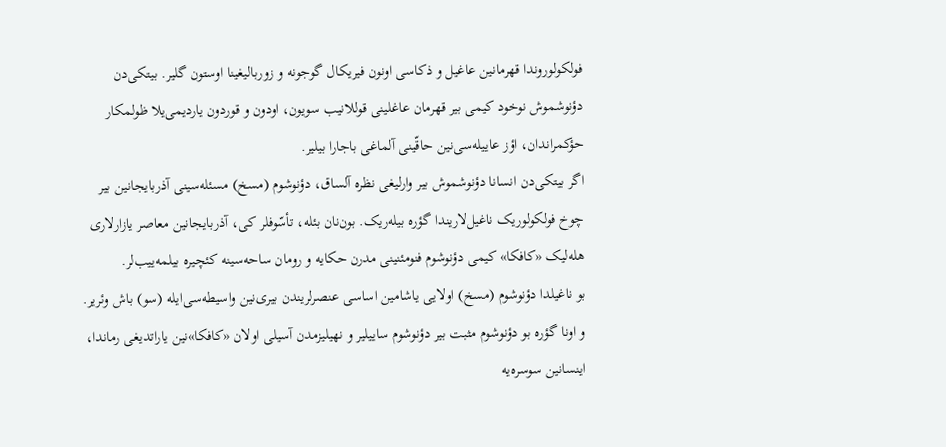فولکولوروندا قهرمانین عاغیل و ذکاسی اونون فیریکال گوجونه و زوربالیغینا اوستون گلیر. بیتکی‌دن دؤنوشموش نوخود کیمی بیر قهرمان عاغلینی قوللانیب سویون، اودون و قوردون یاردیمی‌یلا ظولمکار حؤکمراندان، اؤز عاییله‌سی‌نین حاقّینی آلماغی باجارا بیلیر.
اگر بیتکی‌دن انسانا دؤنوشموش بیر وارلیغی نظره آلساق‌، دؤنوشوم (مسخ) مسئله‌سینی آذربایجانین بیر چوخ فولکولوریک ناغیل‌لاریندا گؤره بیله‌ریک. بون‌نان بئله، تأسّوفلر کی، آذربایجانین معاصر یازارلاری هله‌لیک «کافکا» کیمی دؤنوشوم فنومئنینی مدرن حکایه و رومان ساحه‌سینه کئچیره بیلمه‌ییب‌لر.
بو ناغیلدا دؤنوشوم (مسخ) اولایی یاشامین اساسی عنصرلریندن بیری‌نین واسیطه‌سی‌ایله (سو) باش وئریر. و اونا گؤره بو دؤنوشوم مثبت بیر دؤنوشوم ساییلیر و نهیلیزمدن آسیلی اولان «کافکا»نین یاراتدیغی رماندا، اینسانین سوسره‌یه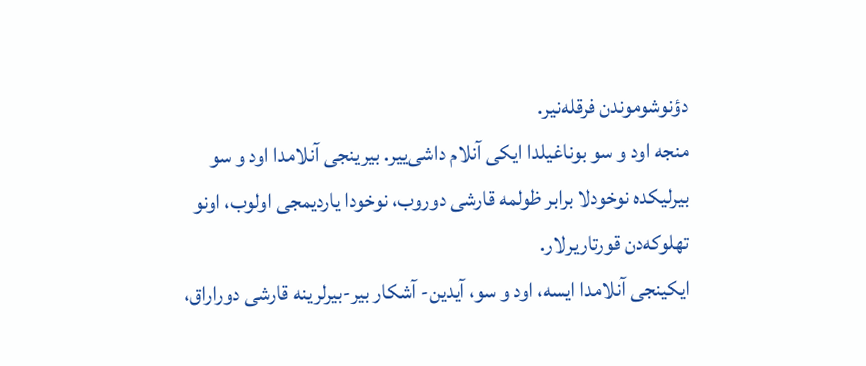دؤنوشوموندن فرقله‌نیر.
منجه اود و سو بوناغیلدا ایکی آنلام داشی‌ییر. بیرینجی آنلامدا اود و سو بیرلیکده نوخودلا برابر ظولمه قارشی دوروب، نوخودا یاردیمجی اولوب، اونو تهلوکه‌دن قورتاریرلار.
ایکینجی آنلامدا ایسه، اود و سو، آیدین- آشکار بیر-بیرلرینه قارشی دوراراق،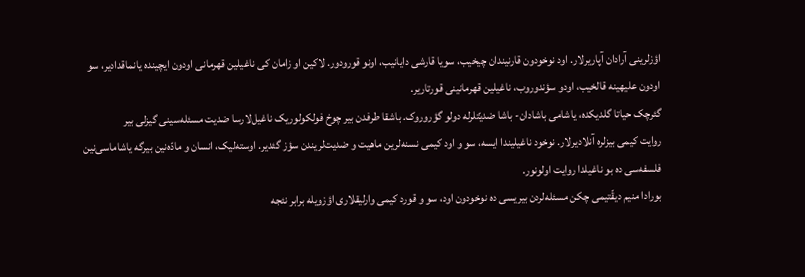اؤزلرینی آرادان آپاریرلار. اود نوخودون قارنیندان چیخیب، سویا قارشی دایانیب، اونو قورودور. لاکین او زامان کی ناغیلین قهرمانی اودون ایچینده یانماقدادیر، سو اودون علیهینه قالخیب، اودو سؤندوروب، ناغیلین قهرمانینی قورتاریر.
گئرچک حیاتا گلدیکده، یاشامی باشادان- باشا ضدیّتلرله دولو گؤروروک. باشقا طرفدن بیر چوخ فولکولوریک ناغیل‌لارسا ضدیت مسئله‌سینی گیزلی بیر روایت ‌کیمی بیزلره آنلادیرلار. نوخود ناغیلیندا ایسه، سو و اود کیمی نسنه‌‌لرین ماهیت‌ و ضدیت‌لریندن سؤز گئدیر. اوسته‌لیک، انسان و مادّه‌نین بیرگه یاشاماسی‌نین فلسفه‌سی ده بو ناغیلدا روایت اولونور.
بورادا منیم دیقّتیمی چکن مسئله‌لردن بیریسی ده نوخودون اود، سو و قورد کیمی وارلیقلاری اؤزویله برابر نئجه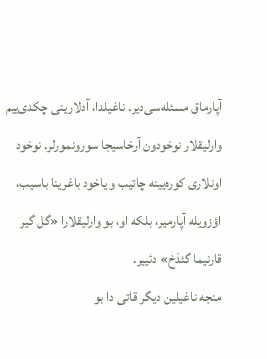آپارماق مسئله‌سی‌دیر. ناغیلدا، آدلارینی چکدی‌ییم وارلیقلار نوخودون آرخاسیجا سورونمورلر. نوخود اونلاری کوره‌یینه چاتیب و یاخود باغرینا باسیب، اؤزویله آپارمیر، بلکه او، بو وارلیقلارا «گل گیر قارنیما گئدَخ» دئییر.
منجه ناغیلین دیگر قاتی دا بو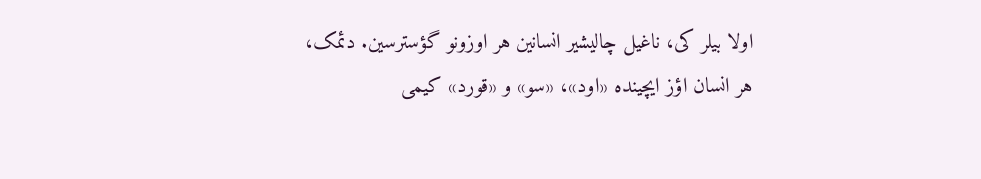اولا بیلر کی، ناغیل چالیشیر انسانین هر اوزونو گؤسترسین. دئمک، هر انسان اؤز ایچینده «اود»، «سو» و «قورد» کیمی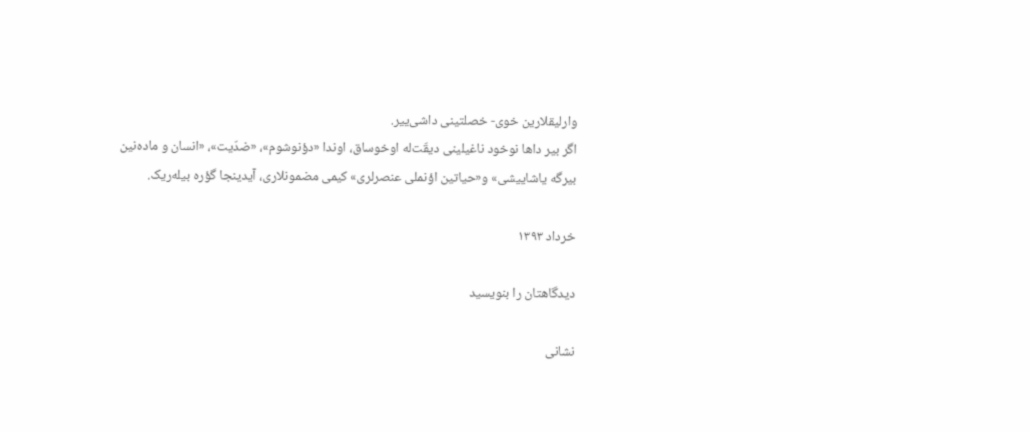وارلیقلارین خوی- خصلتینی داشی‌ییر.
اگر بیر داها نوخود ناغیلینی دیقّت‌له اوخوساق، اوندا «دؤنوشوم»، «ضدّیت»، «انسان و ماده‌نین بیرگه یاشاییشی» و«حیاتین اؤنملی عنصرلری» کیمی مضمونلاری، آیدینجا گؤره بیله‌ریک.

خرداد ۱۳۹۳

دیدگاهتان را بنویسید

نشانی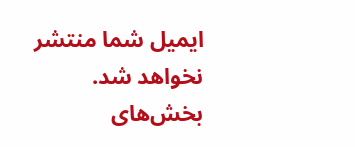ایمیل شما منتشر نخواهد شد. بخش‌های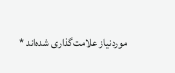موردنیاز علامت‌گذاری شده‌اند *